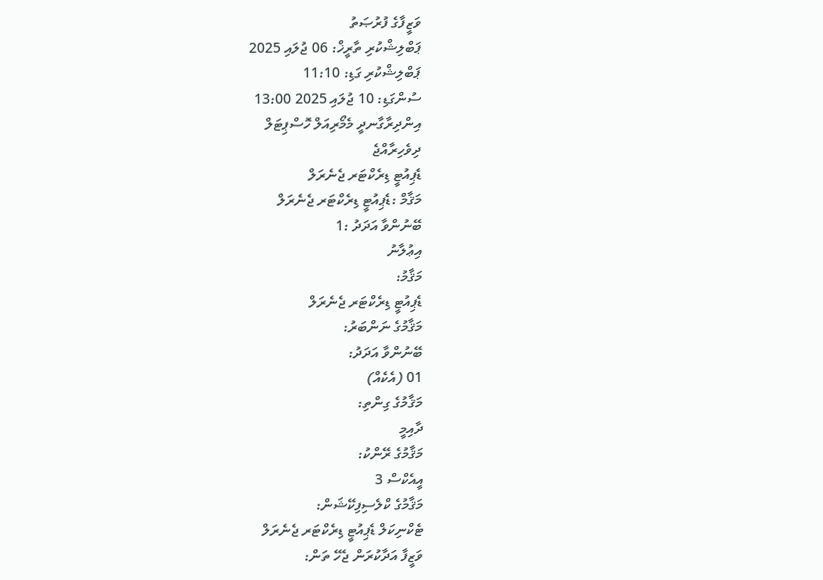ވަޒީފާގެ ފުރުޞަތު
ޕަބްލިޝްކުރި ތާރީޚް: 06 ޖުލައި 2025
ޕަބްލިޝްކުރި ގަޑި: 11:10
ސުންގަޑި: 10 ޖުލައި 2025 13:00
އިންދިރާގާނދީ މެމޯރިއަލް ހޮސްޕިޓަލް
ދިވެހިރާއްޖެ
ޑެޕިއުޓީ ޑިރެކްޓަރ ޖެނެރަލް
މަޤާމް :ޑެޕިއުޓީ ޑިރެކްޓަރ ޖެނެރަލް
ބޭނުންވާ އަދަދު :1
އިޢުލާނު
މަޤާމު:
ޑެޕިއުޓީ ޑިރެކްޓަރ ޖެނެރަލް
މަޤާމުގެ ނަންބަރު:
ބޭނުންވާ އަދަދު:
01 (އެކެއް)
މަޤާމުގެ ގިންތި:
ދާއިމީ
މަޤާމުގެ ރޭންކު:
އީއެކްސް 3
މަޤާމުގެ ކްލެސިފިކޭޝަން:
ޓެކްނިކަލް ޑެޕިއުޓީ ޑިރެކްޓަރ ޖެނެރަލް
ވަޒީފާ އަދާކުރަން ޖެހޭ ތަން: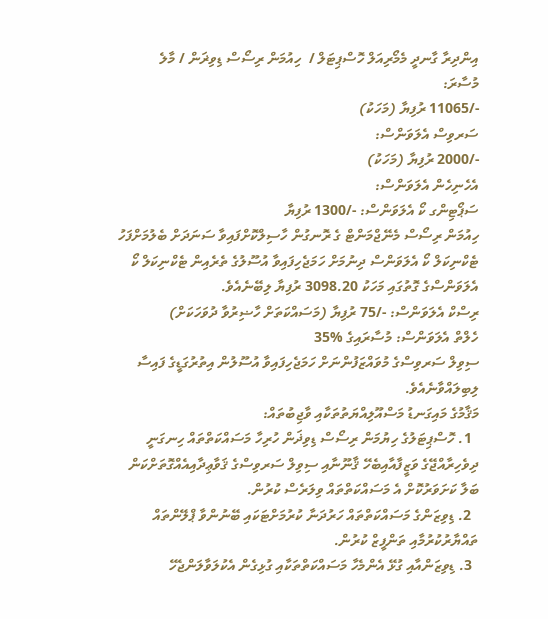އިންދިރާ ގާނދީ މެމޯރިއަލް ހޮސްޕިޓަލް /  ހިއުމަން ރިސޯސް ޑިވިޜަން / މާލެ
މުސާރަ:
-/11065 ރުފިޔާ (މަހަކު)
ސަރވިސް އެލަވަންސް:
-/2000 ރުފިޔާ (މަހަކު)
އެހެނިހެން އެލަވަންސް:
ސަޕޯޓިންގ ކޯ އެލަވަންސް: -/1300 ރުފިޔާ
ހިއުމަން ރިސޯސް މެނޭޖްމަންޓް ގެ ރޮނގުން ހާސިލްކޮށްފައިވާ ސަނަދަށް ބެލުމަށްފަހު ޓެކްނިކަލް ކޯ އެލަވަންސް ދިނުމަށް ހަމަޖެހިފައިވާ އުސޫލުގެ ތެރެއިން ޓެކްނިކަލް ކޯ އެލަވަންސްގެ ގޮތުގައި މަހަކު 3098.20 ރުފިޔާ ލިބޭނެއެވެ.
ރިސްކް އެލަވަންސް: -/75 ރުފިޔާ (މަސައްކަތަށް ހާޟިރުވާ ދުވަހަކަށް)
ހެލްތް އެލަވަންސް: މުސާރައިގެ %35
ސިވިލް ސަރވިސްގެ މުވައްޒަފުންނަށް ހަމަޖެހިފައިވާ އުސޫލުން އިތުރުގަޑީގެ ފައިސާ ލިބިލައްވާނެއެވެ.
މަޤާމުގެ މައިގަނޑު މަސްއޫލިއްޔަތުތަކާއި ވާޖިބުތައް:
  1. ހޮސްޕިޓަލުގެ ހިޔުމަން ރިސޯސް ޑިވިޛަން ހުރިހާ މަސައްކަތްތައް ހިނގަނީ ދިވެހިރާއްޖޭގެ ވަޒީފާއާއިބެހޭ ޤާނޫނާއި ސިވިލް ސަރވިސްގެ ޤަވާޢިދާއިއެއްގޮތަށްކަން ބަލާ ކަށަވަރުކޮށް އެ މަސައްކަތްތައް ވިލަރެސް ކުރުން.
  2. ޑިވިޒަންގެ މަސައްކަތްތައް ހަރުދަނާ ކުރުމަށްޓަކައި ބޭނުންވާ ޕްލޭންތައް ތައްޔާރުކުރުމާއި ތަންފީޒް ކުރުން.
  3. ޑިވިޒަންއާއި ގުޅޭ އެންމެހާ މަސައްކަތްތަކާއި ގުޅިގެން އެކުލަވާލަންޖެހޭ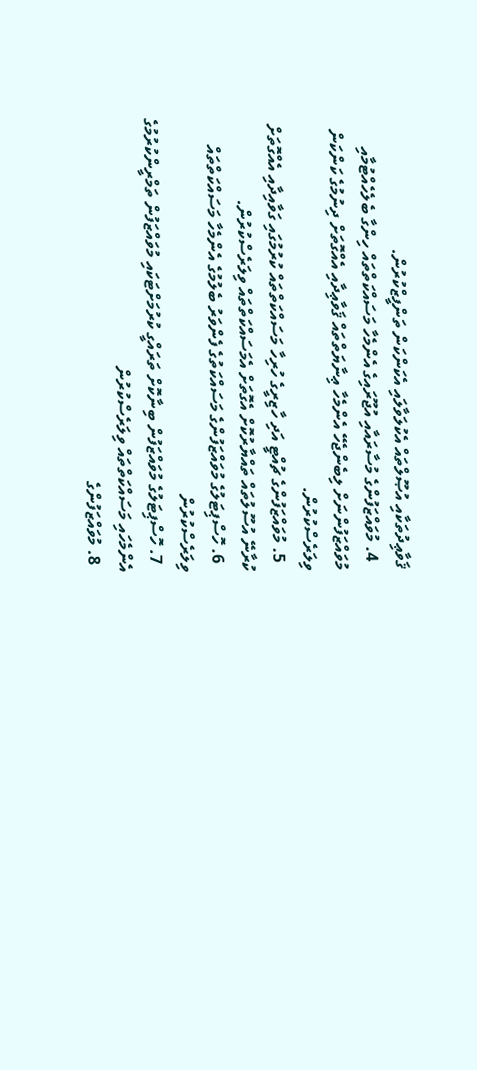ޤަވާޢިދުތަކާއި އުޞޫލްތައް އެކުލަވާލައި އެކަންކަން ތަންފީޒްކުރުން.
  4. މުވައްޒަފުންގެ މުސާރައާއި އުޖޫރައިގެ އެންމެހާ މަސައްކަތްތައް ހިންގާ ބެލެހެއްޓުމާއި މުވައްޒަފުންނަށް ލިބެންޖެހޭ އެންމެހާ ޢިނާޔަތްތައް ޤަވާޢިދާއި އެއްގޮތަށް ދިނުމުގެ ކަންކަން ވިލަރެސްކުރުން.
  5. މުވައްޒަފުންގެ ޗުއްޓީ އަދި ހާޒިރީގެ ހުރިހާ މަސައްކަތްތައް ކުރުމުގައި ގަވާއިދާއި އެއްގޮތަށް ކުރާނޭ އުސޫލުތައް ތައްޔާރުކޮށް އެގޮތަށް އެމަސައްކަތްތައް ވިލަރެސްކުރުން.
  6. ހޮސްޕިޓަލުގެ މުވައްޒަފުންގެ މަސައްކަތުގެ ފެންވަރު ބެލުމުގެ އެންމެހާ މަސައްކަތްތައް ވިލަރެސްކުރުން
  7. ހޮސްޕިޓަލުގެ މުވައްޒަފުން ބިނާކޮށް ތަރައްގީ ކުރުމަށްޓަކައި މުވައްޒަފުން ތަމްރީންކުރުމުގެ އެންމެހައި މަސައްކަތްތައް ވިލަރެސްކުރުން
  8. މުވައްޒަފުންގެ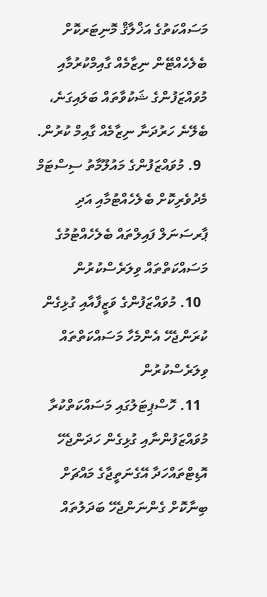މަސައްކަތުގެ އަޚްލާޤް މޮނިޓަރކޮށް ބެލެހެއްޓޭން ނިޒާމެއް ގާއިމްކުރުމާއި މުވައްޒަފުންގެ ޝަކުވާތައް ބަލައިގަނެ، ބެލޭނެ ހަރުދަނާ ނިޒާމެއް ގާއިމް ކުރުން.
  9. މުވައްޒަފުންގެ މައުލޫމާތު ސިސްޓަމް މެދުވެރިކޮށް ބެލެހެއްޓުމާއި އަދި ޕާރސަނަލް ފައިލްތައް ބެލެހެއްޓުމުގެ މަސައްކަތްތައް ވިލަރެސްކުރުން
  10. މުވައްޒަފުންގެ ވަޒީފާއާއި ގުޅިގެން ކުރަންޖެހޭ އެންމެހާ މަސައްކަތްތައް ވިލަރެސްކުރުން
  11. ހޮސްޕިޓަލުގައި މަސައްކަތްކުރާ މުވައްޒަފުންނާއި ގުޅިގެން ހަދަންޖެހޭ އޮޑިޓްތައްހަދާ އޭގެނަތީޖާގެ މައްޗަށް ބިނާކޮށް ގެންނަންޖެހޭ ބަދަލުތައް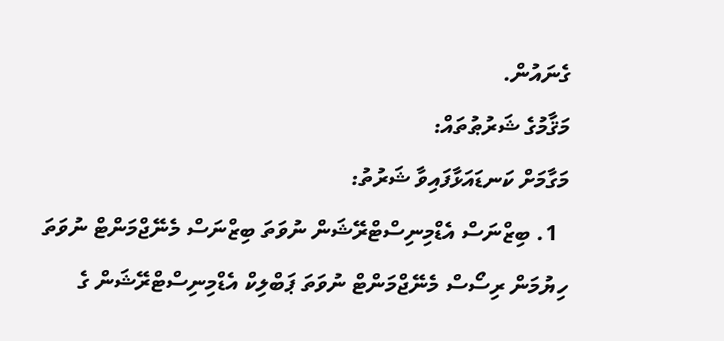ގެނައުން.
މަޤާމުގެ ޝަރުޠުތައް:
މަގާމަށް ކަނޑައަޅާފައިވާ ޝަރުތު:
  1. ބިޒްނަސް އެޑްމިނިސްޓްރޭޝަން ނުވަތަ ބިޒްނަސް މެނޭޖްމަންޓް ނުވަތަ ހިޔުމަން ރިސޯސް މެނޭޖްމަންޓް ނުވަތަ ޕަބްލިކް އެޑްމިނިސްޓްރޭޝަން ގެ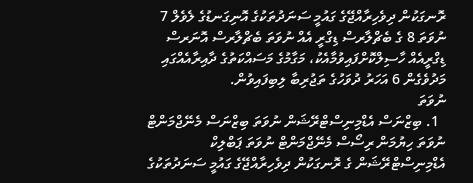ރޮނގަކުން ދިވެހިރާއްޖޭގެ ގައުމީ ސަނަދުތަކުގެ އޮނިގަނޑުގެ ލެވެލް 7 ނުވަތަ 8 ގެ ބެޗްލާރސް ޑިގްރީ އެއް ނުވަތަ ބެޗްލާރސް އޮނަރސް ޑިގްރީއެއް ހާސިލްކޮށްފައިވުމާއެކު، މަގާމުގެ މަސައްކަތުގެ ދާއިރާއެއްގައި މަދުވެގެން 6 އަހަރު ދުވަހުގެ ތަޖުރިބާ ލިބިފައިވުން.
ނުވަތަ
  1. ބިޒްނަސް އެޑްމިނިސްޓްރޭޝަން ނުވަތަ ބިޒްނަސް މެނޭޖްމަންޓް ނުވަތަ ހިޔުމަން ރިސޯސް މެނޭޖްމަންޓް ނުވަތަ ޕަބްލިކް އެޑްމިނިސްޓްރޭޝަން ގެ ރޮނގަކުން ދިވެހިރާއްޖޭގެ ގައުމީ ސަނަދުތަކުގެ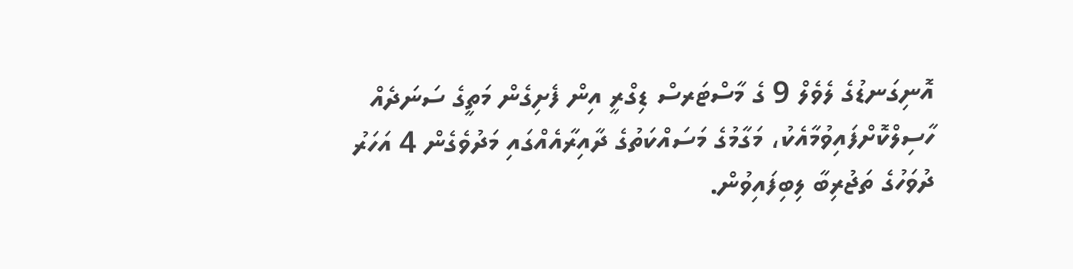އޮނިގަނޑުގެ ލެވެލް 9 ގެ މާސްޓަރސް ޑިގްރީ އިން ފެށިގެން މަތީގެ ސަނަދެއް ހާސިލްކޮށްފައިވުމާއެކު، މަގާމުގެ މަސައްކަތުގެ ދާއިރާއެއްގައި މަދުވެގެން 4 އަހަރު ދުވަހުގެ ތަޖުރިބާ ލިބިފައިވުން.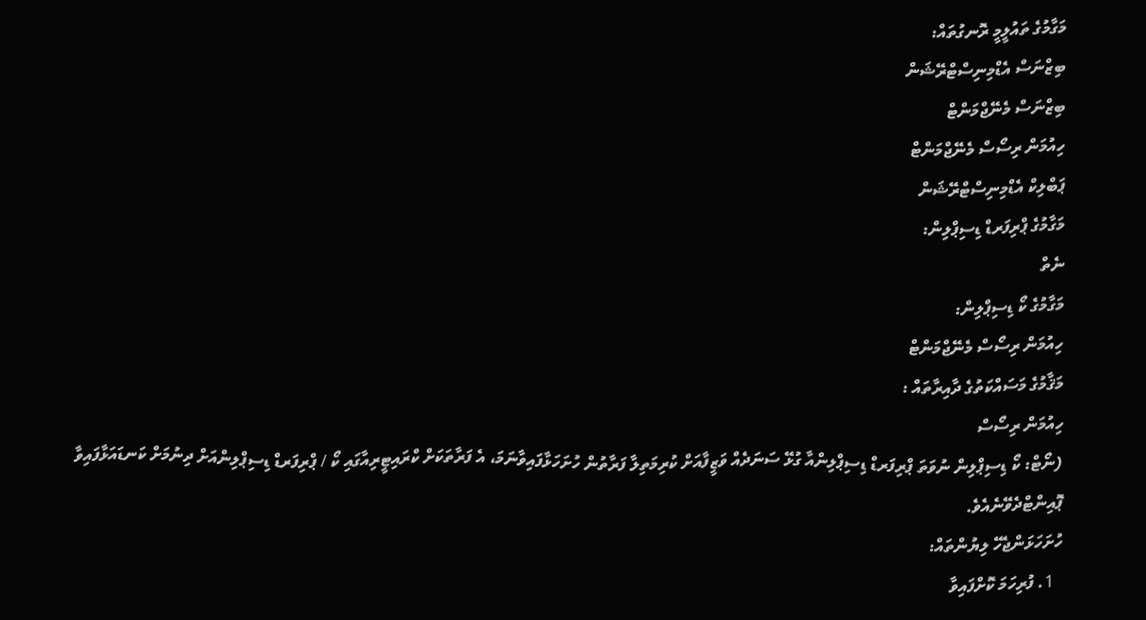މަގާމުގެ ތައުލީމީ ރޮނގުތައް:
ބިޒްނަސް އެޑްމިނިސްޓްރޭޝަން
ބިޒްނަސް މެނޭޖްމަންޓް
ހިއުމަން ރިސޯސް މެނޭޖްމަންޓް
ޕަބްލިކް އެޑްމިނިސްޓްރޭޝަން
މަގާމުގެ ޕްރިފަރޑް ޑިސިޕްލިން:
ނެތް
މަގާމުގެ ކޯ ޑިސިޕްލިން:
ހިއުމަން ރިސޯސް މެނޭޖްމަންޓް
މަޤާމުގެ މަސައްކަތުގެ ދާއިރާތައް :
ހިއުމަން ރިސޯސް
(ނޯޓް: ކޯ ޑިސިޕްލިން ނުވަތަ ޕްރިފަރޑް ޑިސިޕްލިންއާ ގުޅޭ ސަނަދެއް ވަޒީފާއަށް ކުރިމަތިލާ ފަރާތުން ހުށަހަޅާފައިވާނަމަ، އެ ފަރާތަކަށް ކްރައިޓީރިއާގައި ކޯ / ޕްރިފަރޑް ޑިސިޕްލިންއަށް ދިނުމަށް ކަނޑައަޅާފައިވާ ޕޮއިންޓްދެވޭނެއެވެ.
ހުށަހަޅަންޖެހޭ ލިޔުންތައް:
  1. ފުރިހަމަ ކޮށްފައިވާ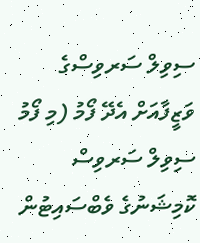ސިވިލް ސަރވިސްގެ ވަޒީފާއަށް އެދޭ ފޯމު (މި ފޯމު ސިވިލް ސަރވިސް ކޮމިޝަނުގެ ވެބްސައިޓުން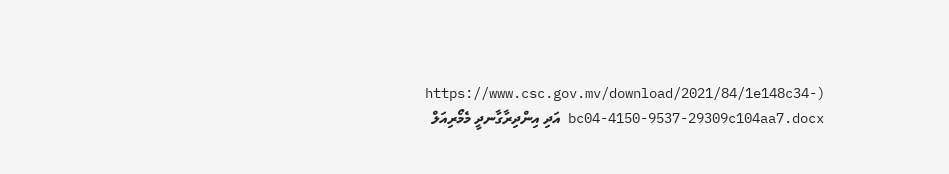(https://www.csc.gov.mv/download/2021/84/1e148c34-bc04-4150-9537-29309c104aa7.docx އަދި އިންދިރާގާނދީ މެމޯރިއަލް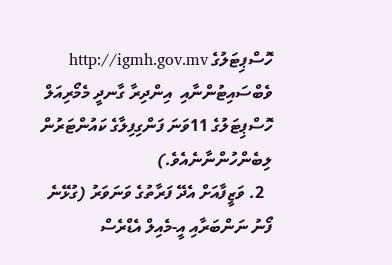ހޮސްޕިޓަލުގެ http://igmh.gov.mv ވެބްސައިޓުންނާއި  އިންދިރާ ގާނދީ މެމޯރިއަލް ހޮސްޕިޓަލުގެ 11ވަނަ ފަންގިފިލާގެ ކައުންޓަރުން ލިބެންހުންނާނެއެވެ.)
  2. ވަޒީފާއަށް އެދޭ ފަރާތުގެ ވަނަވަރު (ގުޅޭނެ ފޯނު ނަންބަރާއި އީ-މެއިލް އެޑްރެސް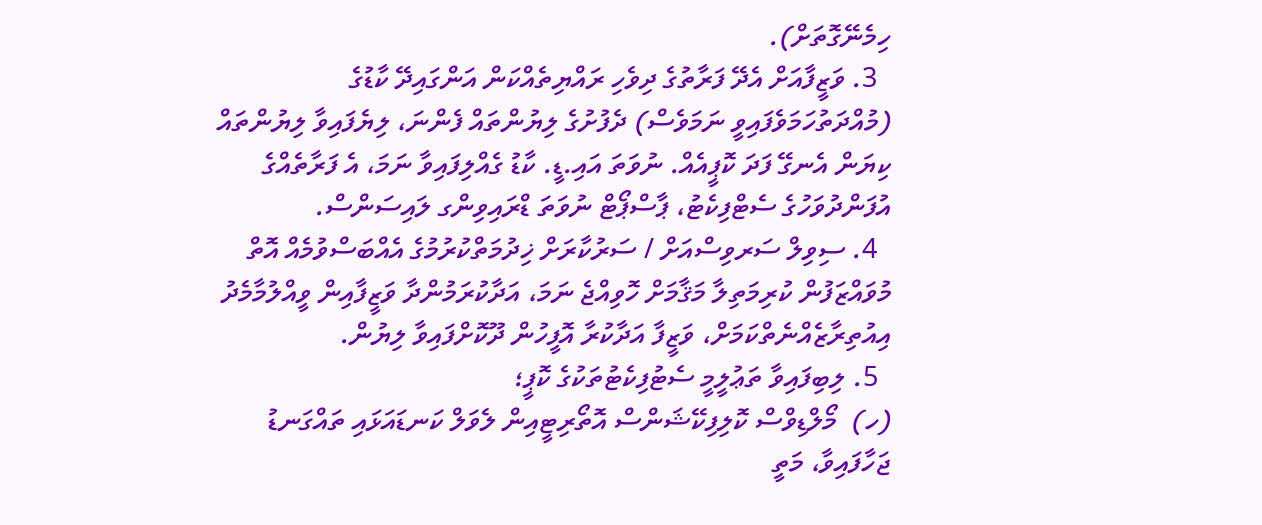ހިމެނޭގޮތަށް).
  3. ވަޒީފާއަށް އެދޭ ފަރާތުގެ ދިވެހި ރައްޔިތެއްކަން އަންގައިދޭ ކާޑުގެ (މުއްދަތުހަމަވެފައިވީ ނަމަވެސް) ދެފުށުގެ ލިޔުންތައް ފެންނަ، ލިޔެފައިވާ ލިޔުންތައް ކިޔަން އެނގޭ ފަދަ ކޮޕީއެއް. ނުވަތަ އައި.ޑީ. ކާޑު ގެއްލިފައިވާ ނަމަ، އެ ފަރާތެއްގެ އުފަންދުވަހުގެ ސެޓްފިކެޓު، ޕާސްޕޯޓް ނުވަތަ ޑްރައިވިންގ ލައިސަންސް.
  4. ސިވިލް ސަރވިސްއަށް / ސަރުކާރަށް ޚިދުމަތްކުރުމުގެ އެއްބަސްވުމެއް އޮތް މުވައްޒަފުން ކުރިމަތިލާ މަޤާމަށް ހޮވިއްޖެ ނަމަ، އަދާކުރަމުންދާ ވަޒީފާއިން ވީއްލުމާމެދު އިއުތިރާޒެއްނެތްކަމަށް، ވަޒީފާ އަދާކުރާ އޮފީހުން ދޫކޮށްފައިވާ ލިޔުން.
  5. ލިބިފައިވާ ތަޢުލީމީ ސެޓުފިކެޓުތަކުގެ ކޮޕީ؛
(ހ)  މޯލްޑިވްސް ކޮލިފިކޭޝަންސް އޮތޯރިޓީއިން ލެވަލް ކަނޑައަޅައި ތައްގަނޑު ޖަހާފައިވާ، މަތީ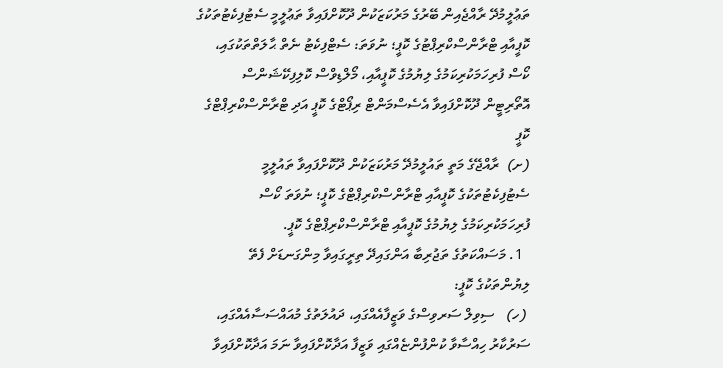ތަޢުލީމުދޭ ރާއްޖެއިން ބޭރުގެ މަރުކަޒަކުން ދޫކޮށްފައިވާ ތަޢުލީމީ ސެޓުފިކެޓުތަކުގެ ކޮޕީއާއި ޓްރާންސްކްރިޕްޓުގެ ކޮޕީ؛ ނުވަތަ: ސެޓްފިކެޓު ނެތް ޙާލަތްތަކުގައި، ކޯސް ފުރިހަމަކުރިކަމުގެ ލިޔުމުގެ ކޮޕީއާއި، މޯލްޑިވްސް ކޮލިފިކޭޝަންސް އޮތޯރިޓީން ދޫކޮށްފައިވާ އެސެސްމަންޓް ރިޕޯޓްގެ ކޮޕީ އަދި ޓްރާންސްކްރިޕްޓްގެ ކޮޕީ
(ށ)  ރާއްޖޭގެ މަތީ ތައުލީމުދޭ މަރުކަޒަކުން ދޫކޮށްފައިވާ ތައުލީމީ ސެޓުފިކެޓުތަކުގެ ކޮޕީއާއި ޓްރާންސްކްރިޕްޓްގެ ކޮޕީ؛ ނުވަތަ ކޯސް ފުރިހަމަކުރިކަމުގެ ލިޔުމުގެ ކޮޕީއާއި ޓްރާންސްކްރިޕްޓްގެ ކޮޕީ.
  1. މަސައްކަތުގެ ތަޖުރިބާ އަންގައިދޭ ތިރީގައިވާ މިންގަނޑަށް ފެތޭ ލިޔުންތަކުގެ ކޮޕީ:
 (ހ)   ސިވިލް ސަރވިސްގެ ވަޒީފާއެއްގައި، ދައުލަތުގެ މުއައްސަސާއެއްގައި، ސަރުކާރު ހިއްސާވާ ކުންފުންޏެއްގައި ވަޒީފާ އަދާކޮށްފައިވާ ނަމަ އަދާކޮށްފައިވާ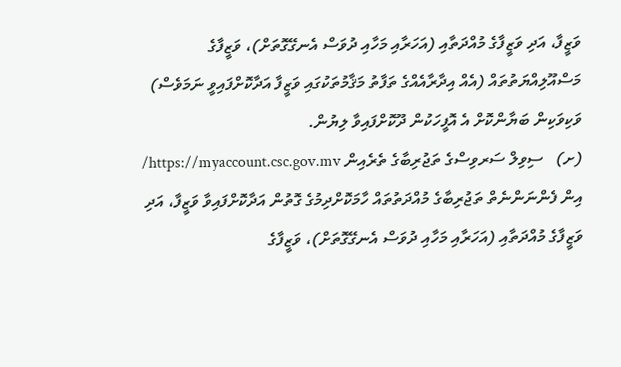ވަޒީފާ، އަދި ވަޒީފާގެ މުއްދަތާއި (އަހަރާއި މަހާއި ދުވަސް އެނގޭގޮތަށް)، ވަޒީފާގެ މަސްއޫލިއްޔަތުތައް (އެއް އިދާރާއެއްގެ ތަފާތު މަޤާމުތަކުގައި ވަޒީފާ އަދާކޮށްފައިވީ ނަމަވެސް) ވަކިވަކިން ބަޔާންކޮށް އެ އޮފީހަކުން ދޫކޮށްފައިވާ ލިޔުން.
(ށ)   ސިވިލް ސަރވިސްގެ ތަޖުރިބާގެ ތެރެއިން https://myaccount.csc.gov.mv/ އިން ފެންނަންނެތް ތަޖުރިބާގެ މުއްދަތުތައް ހާމަކޮށްދިމުގެ ގޮތުން އަދާކޮށްފައިވާ ވަޒީފާ، އަދި ވަޒީފާގެ މުއްދަތާއި (އަހަރާއި މަހާއި ދުވަސް އެނގޭގޮތަށް)، ވަޒީފާގެ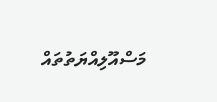މަސްއޫލިއްޔަތުތައް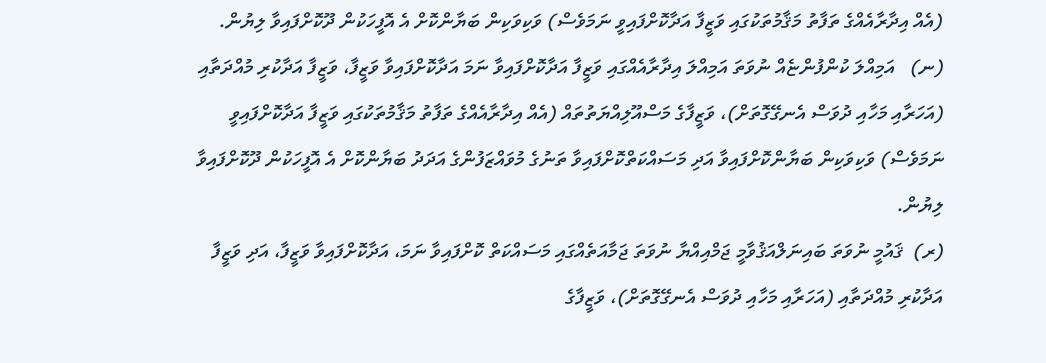(އެއް އިދާރާއެއްގެ ތަފާތު މަޤާމުތަކުގައި ވަޒީފާ އަދާކޮށްފައިވީ ނަމަވެސް) ވަކިވަކިން ބަޔާންކޮށް އެ އޮފީހަކުން ދޫކޮށްފައިވާ ލިޔުން.
(ނ)   އަމިއްލަ ކުންފުންޏެއް ނުވަތަ އަމިއްލަ އިދާރާއެއްގައި ވަޒީފާ އަދާކޮށްފައިވާ ނަމަ އަދާކޮށްފައިވާ ވަޒީފާ، ވަޒީފާ އަދާކުރި މުއްދަތާއި (އަހަރާއި މަހާއި ދުވަސް އެނގޭގޮތަށް)، ވަޒީފާގެ މަސްއޫލިއްޔަތުތައް (އެއް އިދާރާއެއްގެ ތަފާތު މަޤާމުތަކުގައި ވަޒީފާ އަދާކޮށްފައިވީ ނަމަވެސް) ވަކިވަކިން ބަޔާންކޮށްފައިވާ އަދި މަސައްކަތްކޮށްފައިވާ ތަނުގެ މުވައްޒަފުންގެ އަދަދު ބަޔާންކޮށް އެ އޮފީހަކުން ދޫކޮށްފައިވާ ލިޔުން.
(ރ)  ޤައުމީ ނުވަތަ ބައިނަލްއަޤުވާމީ ޖަމްއިއްޔާ ނުވަތަ ޖަމާއަތެއްގައި މަސައްކަތް ކޮށްފައިވާ ނަމަ، އަދާކޮށްފައިވާ ވަޒީފާ، އަދި ވަޒީފާ އަދާކުރި މުއްދަތާއި (އަހަރާއި މަހާއި ދުވަސް އެނގޭގޮތަށް)، ވަޒީފާގެ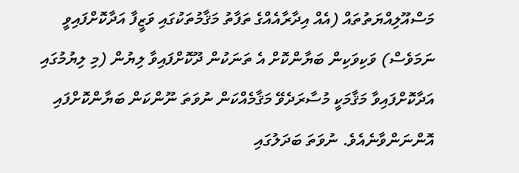މަސްއޫލިއްޔަތުތައް (އެއް އިދާރާއެއްގެ ތަފާތު މަޤާމުތަކުގައި ވަޒީފާ އަދާކޮށްފައިވީ ނަމަވެސް) ވަކިވަކިން ބަޔާންކޮށް އެ ތަނަކުން ދޫކޮށްފައިވާ ލިޔުން (މި ލިޔުމުގައި އަދާކޮށްފައިވާ މަޤާމަކީ މުސާރަދެވޭ މަޤާމެއްކަން ނުވަތަ ނޫންކަން ބަޔާންކޮށްފައި އޮންނަންވާނެއެވެ. ނުވަތަ ބަދަލުގައި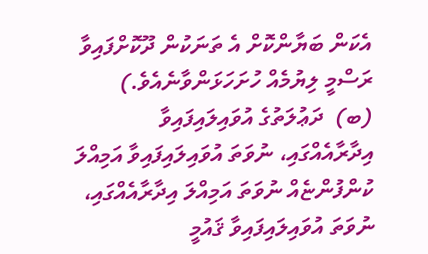އެކަން ބަޔާންކޮށް އެ ތަނަކުން ދޫކޮށްފައިވާ ރަސްމީ ލިޔުމެއް ހުށަހަޅަންވާނެއެވެ.)
(ބ)  ދަޢުލަތުގެ އުވައިލައިފައިވާ އިދާރާއެއްގައި، ނުވަތަ އުވައިލައިފައިވާ އަމިއްލަ ކުންފުންޏެއް ނުވަތަ އަމިއްލަ އިދާރާއެއްގައި، ނުވަތަ އުވައިލައިފައިވާ ޤައުމީ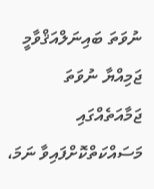ނުވަތަ ބައިނަލްއަޤްވާމީ ޖަމިއްޔާ ނުވަތަ ޖަމާއަތެއްގައި މަސައްކަތްކޮށްފައިވާ ނަމަ،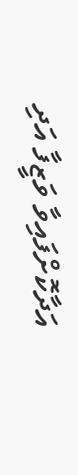އަދާކޮށްފައިވާ ވަޒީފާ އަދި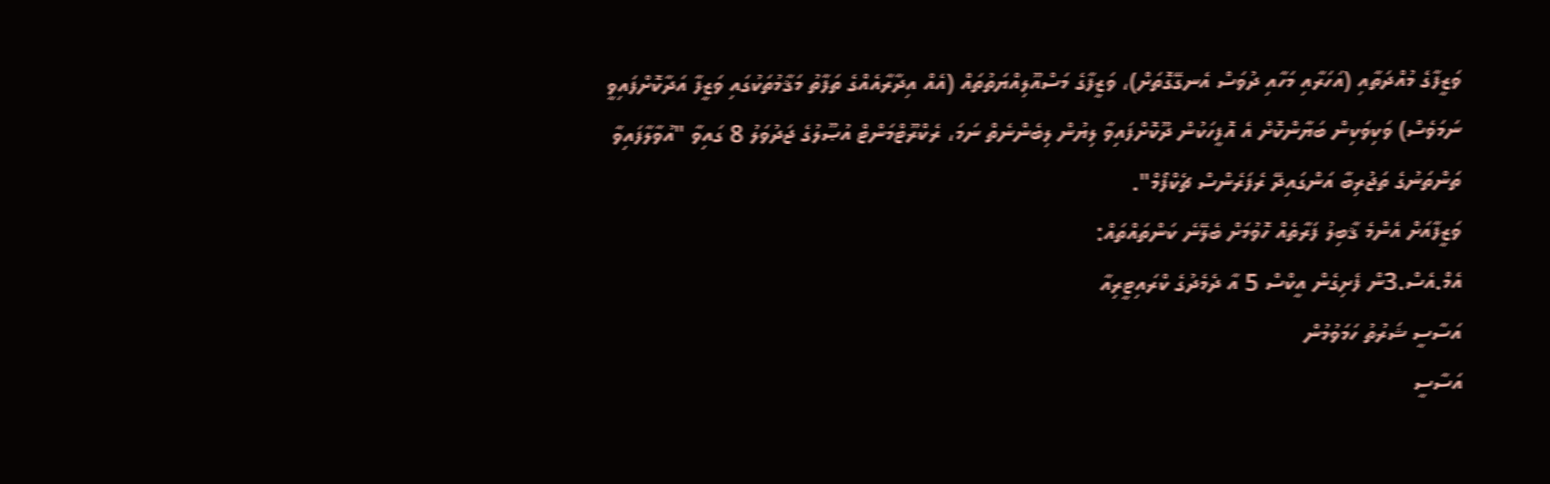ވަޒީފާގެ މުއްދަތާއި (އަހަރާއި މަހާއި ދުވަސް އެނގޭގޮތަށް)، ވަޒީފާގެ މަސްއޫލިއްޔަތުތައް (އެއް އިދާރާއެއްގެ ތަފާތު މަޤާމުތަކުގައި ވަޒީފާ އަދާކޮށްފައިވީ ނަމަވެސް) ވަކިވަކިން ބަޔާންކޮށް އެ އޮފީހަކުން ދޫކޮށްފައިވާ ލިޔުން ލިބެންނެތް ނަމަ، ރެކްރޫޓްމަންޓް އުޞޫލުގެ ޖަދުވަލު 8 ގައިވާ "އުވާލާފައިވާ ތަންތަނުގެ ތަޖުރިބާ އަންގައިދޭ ރެފަރެންސް ޗެކްފޯމް".
ވަޒީފާއަށް އެންމެ ޤާބިލު ފަރާތެއް ހޮވުމަށް ބެލޭނެ ކަންތައްތައް:
އެމް.އެސް.3ން ފެށިގެން އީކްސް 5 އާ ދެމެދުގެ ކްރައިޓީރިއާ
އަސާސީ ޝަރުތު ހަމަވުމުން
އަސާސީ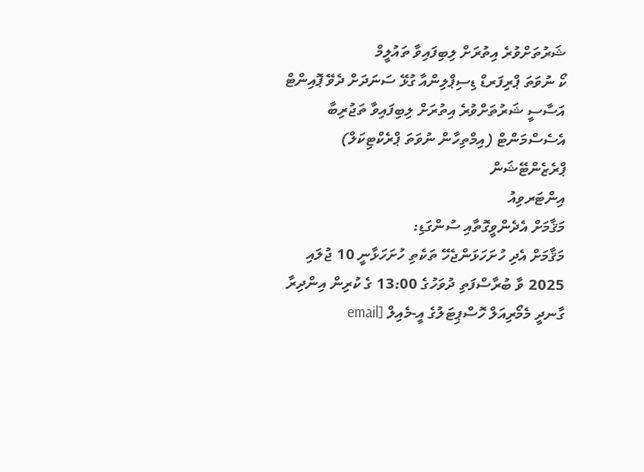ޝަރުތަށްވުރެ އިތުރަށް ލިބިފައިވާ ތައުލީމް
ކޯ ނުވަތަ ޕްރިފަރޑް ޑިސިޕްލިންއާ ގުޅޭ ސަނަދަށް ދެވޭ ޕޮއިންޓް
އަސާސީ ޝަރުތަށްވުރެ އިތުރަށް ލިބިފައިވާ ތަޖުރިބާ
އެސެސްމަންޓް (އިމްތިހާން ނުވަތަ ޕްރެކްޓިކަލް)
ޕްރެޒެންޓޭޝަން
އިންޓަރވިއު
މަޤާމަށް އެދެންވީގޮތާއި ސުންގަޑި:
މަޤާމަށް އެދި ހުށަހަޅަންޖެހޭ ތަކެތި ހުށަހަޅާނީ 10 ޖުލައި 2025 ވާ ބުރާސްފަތި ދުވަހުގެ 13:00 ގެ ކުރިން އިންދިރާ ގާނދީ މެމޯރިއަލް ހޮސްޕިޓަލުގެ އީ-މެއިލް [email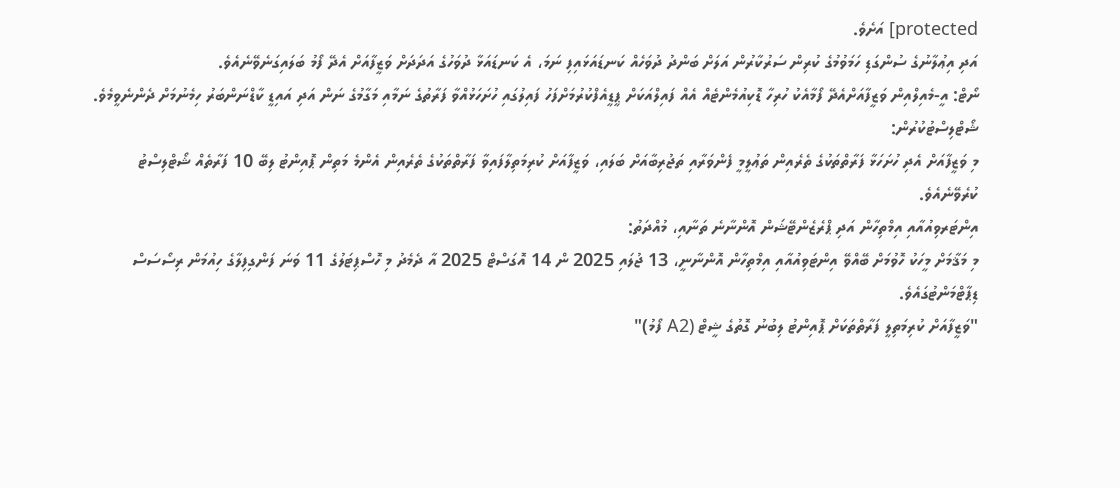protected] އަށެވެ.
އަދި އިޢުލާނުގެ ސުންގަޑި ހަމަވުމުގެ ކުރިން ސަރުކާރުން އަލަށް ބަންދު ދުވަހެއް ކަނޑައަޅައިފި ނަމަ، އެ ކަނޑައަޅާ ދުވަހުގެ އަދަދަށް ވަޒީފާއަށް އެދޭ ފޯމު ބަލައިގަނެވޭނެއެވެ.
ނޯޓް: އީ-މެއިލްއިން ވަޒީފާއަށްއެދޭ ފޯމާއެކު ހުރިހާ ޑޮކިއުމެންޓެއް އެއް ފައިލްއަކަށް ޕީޑީއެފްކުރުމަށްފަހު ފައިލުގައި ހުށަހަޅުއްވާ ފަރާތުގެ ނަމާއި މަގާމުގެ ނަން އަދި އައިޑީ ކާޑްނަންބަރު ހިމެނުމަށް ދެންނެވީމެވެ.
ޝޯޓްލިސްޓުކުރުން:
މި ވަޒީފާއަށް އެދި ހުށަހަޅާ ފަރާތްތަކުގެ ތެރެއިން ތަޢުލީމީ ފެންވަރާއި ތަޖުރިބާއަށް ބަލައި، ވަޒީފާއަށް ކުރިމަތިލާފައިވާ ފަރާތްތަކުގެ ތެރެއިން އެންމެ މަތިން ޕޮއިންޓު ލިބޭ 10 ފަރާތެއް ޝޯޓްލިސްޓު ކުރެވޭނެއެވެ.
އިންޓަރވިއުއާއި އިމްތިހާން އަދި ޕްރެޒެންޓޭޝަން އޮންނާނެ ތަނާއި، މުއްދަތު:
މި މަޤާމަށް މީހަކު ހޮވުމަށް ބޭއްވޭ އިންޓަވިއުއާއި އިމްތިހާން އޮންނާނީ، 13 ޖުލައި 2025 ން 14 އޮގަސްޓް 2025 އާ ދެމެދު މި ހޮސްޕިޓަލުގެ 11 ވަނަ ފަންގިފިލާގެ ހިއުމަން ރިސޯސަސް ޑިޕާޓްމަންޓުގައެވެ.
"ވަޒީފާއަށް ކުރިމަތިލީ ފަރާތްތަކަށް ޕޮއިންޓު ލިބުނު ގޮތުގެ ޝީޓް (A2 ފޯމު)"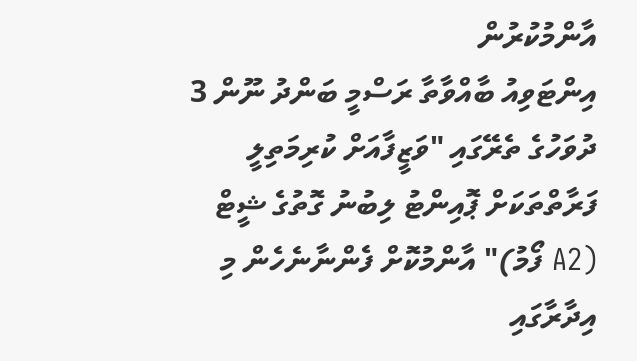އާންމުކުރުން
އިންޓަވިއު ބާއްވާތާ ރަސްމީ ބަންދު ނޫން 3 ދުވަހުގެ ތެރޭގައި "ވަޒީފާއަށް ކުރިމަތިލީ ފަރާތްތަކަށް ޕޮއިންޓު ލިބުނު ގޮތުގެ ޝީޓް (A2 ފޯމު)" އާންމުކޮށް ފެންނާނެހެން މި އިދާރާގައި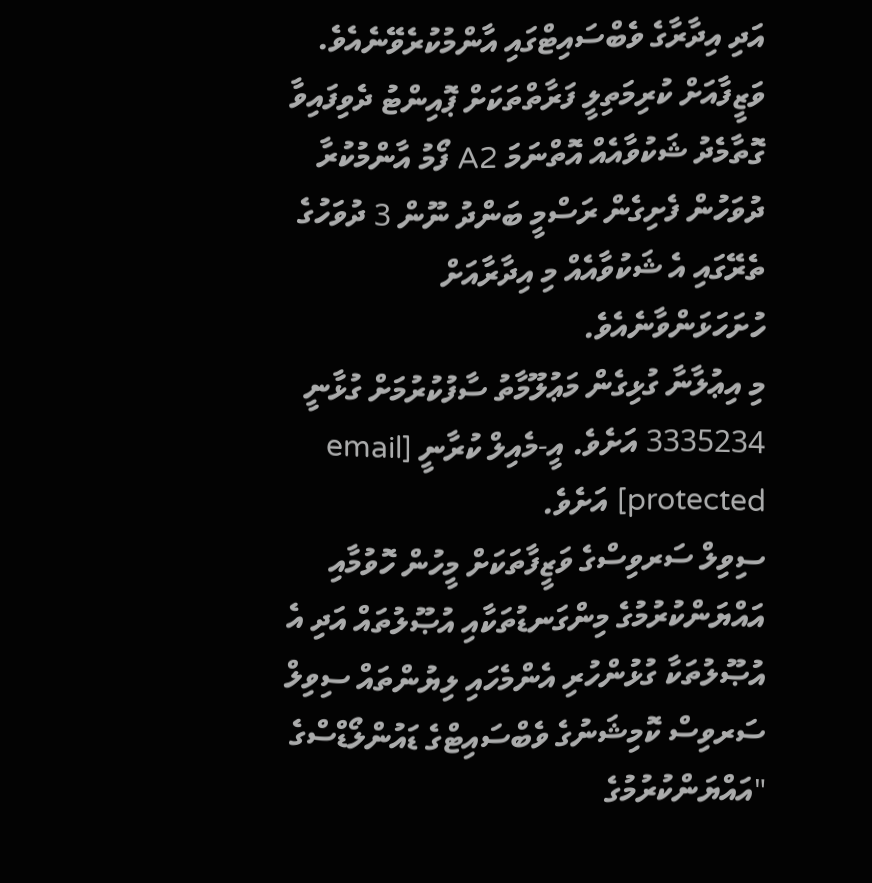އަދި އިދާރާގެ ވެބްސައިޓްގައި އާންމުކުރެވޭނެއެވެ. ވަޒީފާއަށް ކުރިމަތިލީ ފަރާތްތަކަށް ޕޮއިންޓު ދެވިފައިވާ ގޮތާމެދު ޝަކުވާއެއް އޮތްނަމަ A2 ފޯމު އާންމުކުރާ ދުވަހުން ފެށިގެން ރަސްމީ ބަންދު ނޫން 3 ދުވަހުގެ ތެރޭގައި އެ ޝަކުވާއެއް މި އިދާރާއަށް ހުށަހަޅަންވާނެއެވެ.
މި އިޢުލާނާ ގުޅިގެން މަޢުލޫމާތު ސާފުކުރުމަށް ގުޅާނީ 3335234 އަށެވެ. އީ-މެއިލް ކުރާނީ [email protected] އަށެވެ.
ސިވިލް ސަރވިސްގެ ވަޒީފާތަކަށް މީހުން ހޮވުމާއި އައްޔަންކުރުމުގެ މިންގަނޑުތަކާއި އުޞޫލުތައް އަދި އެ އުޞޫލުތަކާ ގުޅުންހުރި އެންމެހައި ލިޔުންތައް ސިވިލް ސަރވިސް ކޮމިޝަނުގެ ވެބްސައިޓްގެ ޑައުންލޯޑްސްގެ "އައްޔަންކުރުމުގެ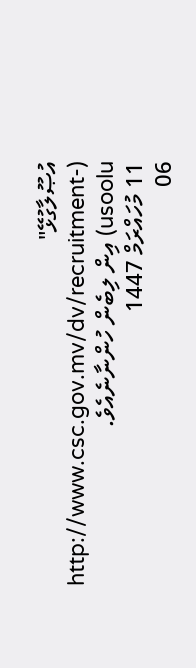އުޞޫލާގުޅޭ" (http://www.csc.gov.mv/dv/recruitment-usoolu) އިން ލިބެން ހުންނާނެއެވެ.
11 މުހައްރަމް 1447
06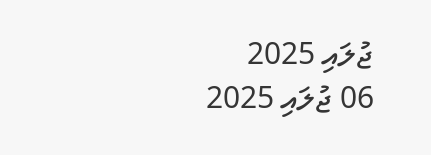ޖުލައި 2025
06 ޖުލައި 2025